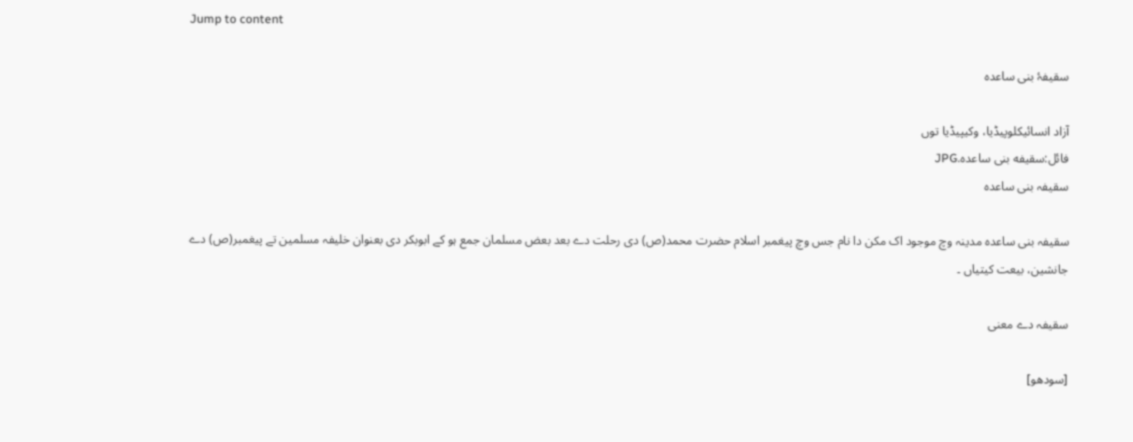Jump to content

سقیفۂ بنی ساعدہ

آزاد انسائیکلوپیڈیا، وکیپیڈیا توں
فائل:سقیفه بنی ساعده.JPG
سقیفہ بنی ساعدہ

سقیفہ بنی ساعده مدینہ وچ موجود اک مکن دا نام جس وچ پیغمبر اسلام حضرت محمد(ص) دی رحلت دے بعد بعض مسلمان جمع ہو کے ابوبکر دی بعنوان خلیفہ مسلمین تے پیغمبر(ص) دے جانشین، بیعت کيتیاں ۔

سقیفہ دے معنی

[سودھو]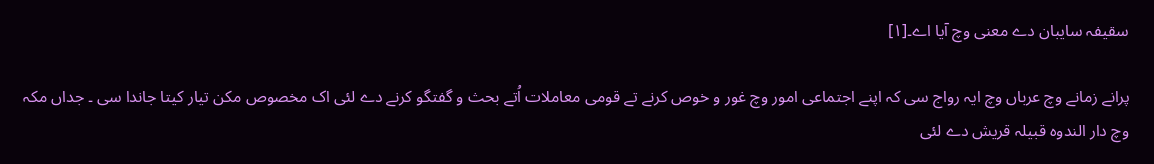سقیفہ سایبان دے معنی وچ آیا اے۔[۱]

پرانے زمانے وچ عرباں وچ ایہ رواج سی کہ اپنے اجتماعی امور وچ غور و خوص کرنے تے قومی معاملات اُتے بحث و گفتگو کرنے دے لئی اک مخصوص مکن تیار کیتا جاندا سی ۔ جداں مکہ وچ دار الندوہ قبیلہ قریش دے لئی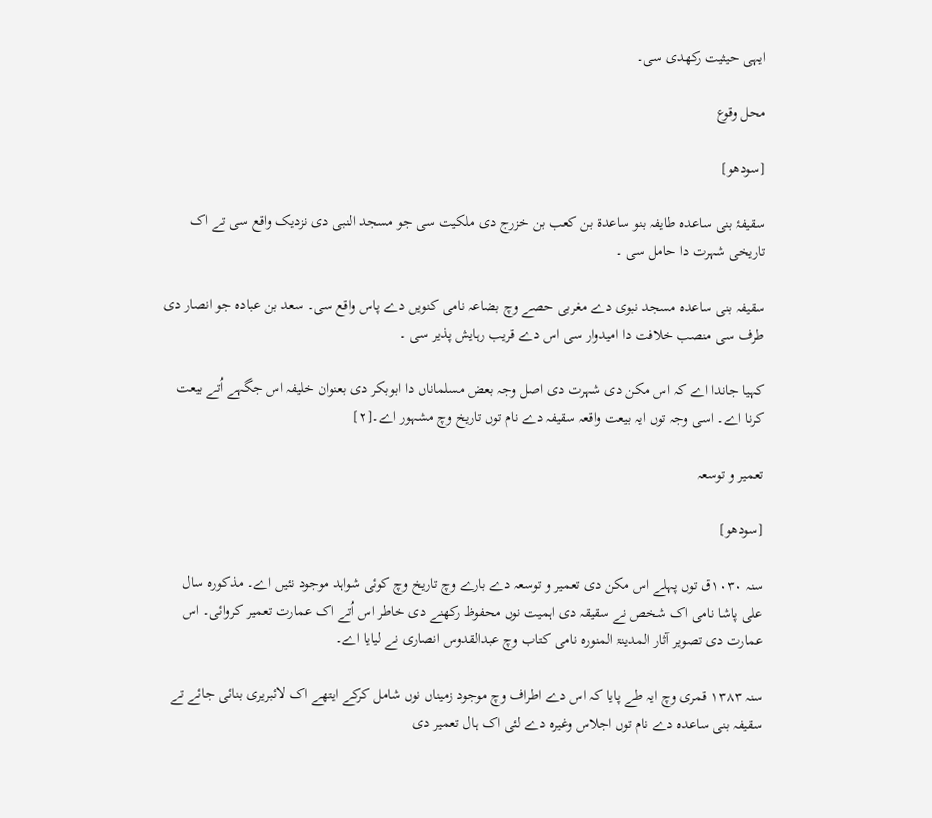ایہی حیثیت رکھدی سی۔

محل وقوع

[سودھو]

سقیفۂ بنی ساعدہ طایفہ بنو ساعدۃ بن کعب بن خزرج دی ملکیت سی جو مسجد النبی دی نزدیک واقع سی تے اک تاریخی شہرت دا حامل سی ۔

سقیفہ بنی ساعدہ مسجد نبوی دے مغربی حصے وچ بضاعہ نامی کنويں دے پاس واقع سی۔ سعد بن عبادہ جو انصار دی طرف سی منصب خلافت دا امیدوار سی اس دے قریب رہایش پذیر سی ۔

کہیا جاندا اے کہ اس مکن دی شہرت دی اصل وجہ بعض مسلماناں دا ابوبکر دی بعنوان خلیفہ اس جگہے اُتے بیعت کرنا اے۔ اسی وجہ توں ایہ بیعت واقعہ سقیفہ دے نام توں تاریخ وچ مشہور اے۔[۲]

تعمیر و توسعہ

[سودھو]

سنہ ۱۰۳۰ق توں پہلے اس مکن دی تعمیر و توسعہ دے بارے وچ تاریخ وچ کوئی شواہد موجود نئيں اے۔ مذکورہ سال علی پاشا نامی اک شخص نے سقیقہ دی اہمیت نوں محفوظ رکھنے دی خاطر اس اُتے اک عمارت تعمیر کروائی۔ اس عمارت دی تصویر آثار المدینۃ المنورہ نامی کتاب وچ عبدالقدوس انصاری نے لیایا اے۔

سنہ ۱۳۸۳ قمری وچ ایہ طے پایا کہ اس دے اطراف وچ موجود زمیناں نوں شامل کرکے ایتھے اک لائبریری بنائی جائے تے سقیفہ بنی ساعدہ دے نام توں اجلاس وغیرہ دے لئی اک ہال تعمیر دی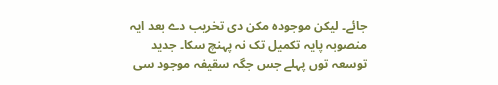جائے۔ لیکن موجودہ مکن دی تخریب دے بعد ایہ منصوبہ پایہ تکمیل تک نہ پہنچ سکا۔ جدید توسعہ توں پہلے جس جگہ سقیفہ موجود سی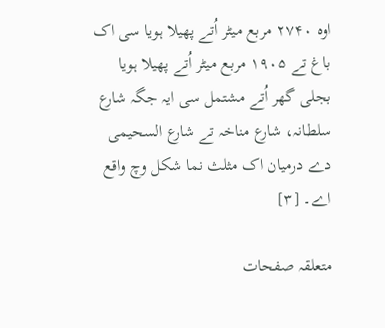اوہ ۲۷۴۰ مربع میٹر اُتے پھیلا ہويا سی اک باغ تے ۱۹۰۵ مربع میٹر اُتے پھیلا ہويا بجلی گھر اُتے مشتمل سی ایہ جگہ شارع سلطانہ، شارع مناخہ تے شارع السحیمی دے درمیان اک مثلث نما شکل وچ واقع اے۔ [۳]

متعلقہ صفحات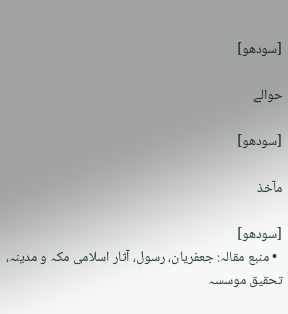[سودھو]

حوالے

[سودھو]

مآخذ

[سودھو]
  • منبع مقالہ: جعفریان، رسول، آثار اسلامی مکہ و مدینہ، تحقیق موسسہ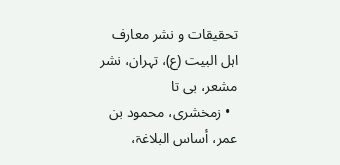تحقيقات و نشر معارف اہل البيت (ع)، تہران، نشر مشعر، بی تا
  • زمخشری، محمود بن عمر، أساس البلاغۃ،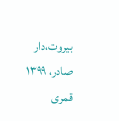بیروت،‌دار صادر، ۱۳۹۹ قمری